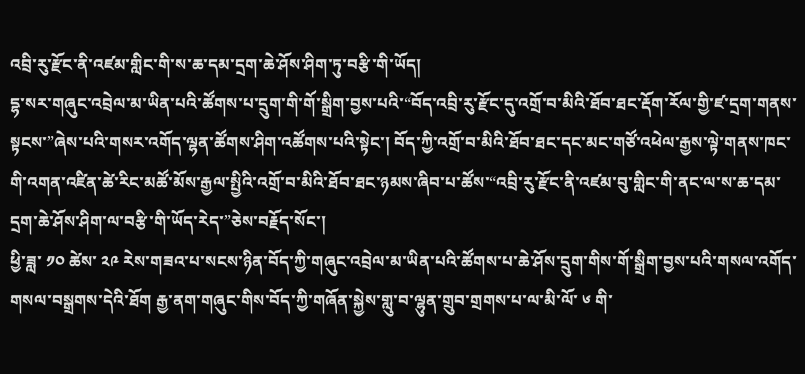འབྲི་རུ་རྫོང་ནི་འཛམ་གླིང་གི་ས་ཆ་དམ་དྲག་ཆེ་ཤོས་ཤིག་ཏུ་བརྩི་གི་ཡོད།
དྷ་སར་གཞུང་འབྲེལ་མ་ཡིན་པའི་ཚོགས་པ་དྲུག་གི་གོ་སྒྲིག་བྱས་པའི་“བོད་འབྲི་རུ་རྫོང་དུ་འགྲོ་བ་མིའི་ཐོབ་ཐང་རྡོག་རོལ་གྱི་ཛ་དྲག་གནས་སྟངས་”ཞེས་པའི་གསར་འགོད་ལྷན་ཚོགས་ཤིག་འཚོགས་པའི་སྟེང་། བོད་ཀྱི་འགྲོ་བ་མིའི་ཐོབ་ཐང་དང་མང་གཙོ་འཕེལ་རྒྱས་ལྟེ་གནས་ཁང་གི་འགན་འཛིན་ཚེ་རིང་མཚོ་མོས་རྒྱལ་སྤྱིའི་འགྲོ་བ་མིའི་ཐོབ་ཐང་ཉམས་ཞིབ་པ་ཚོས་“འབྲི་རུ་རྫོང་ནི་འཛམ་བུ་གླིང་གི་ནང་ལ་ས་ཆ་དམ་དྲག་ཆེ་ཤོས་ཤིག་ལ་བརྩི་གི་ཡོད་རེད་”ཅེས་བརྗོད་སོང་།
ཕྱི་ཟླ་ ༡༠ ཚེས་ ༢༩ རེས་གཟའ་པ་སངས་ཉིན་བོད་ཀྱི་གཞུང་འབྲེལ་མ་ཡིན་པའི་ཚོགས་པ་ཆེ་ཤོས་དྲུག་གིས་གོ་སྒྲིག་བྱས་པའི་གསལ་འགོད་གསལ་བསྒྲགས་དེའི་ཐོག རྒྱ་ནག་གཞུང་གིས་བོད་ཀྱི་གཞོན་སྐྱེས་གླུ་བ་ལྷུན་གྲུབ་གྲགས་པ་ལ་མི་ལོ་ ༦ གི་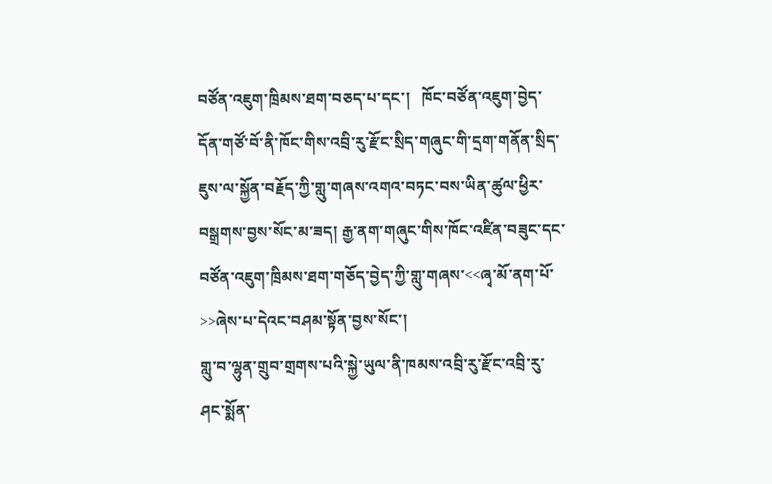བཙོན་འཇུག་ཁྲིམས་ཐག་བཅད་པ་དང་།   ཁོང་བཙོན་འཇུག་བྱེད་དོན་གཙོ་བོ་ནི་ཁོང་གིས་འབྲི་རུ་རྫོང་སྲིད་གཞུང་གི་དྲག་གནོན་སྲིད་ཇུས་ལ་སྐྱོན་བརྗོད་ཀྱི་གླུ་གཞས་འགའ་བཏང་བས་ཡིན་ཚུལ་ཕྱིར་བསྒྲགས་བྱས་སོང་མ་ཟད། རྒྱ་ནག་གཞུང་གིས་ཁོང་འཛིན་བཟུང་དང་བཙོན་འཇུག་ཁྲིམས་ཐག་གཅོད་བྱེད་ཀྱི་གླུ་གཞས་<<ཞྭ་མོ་ནག་པོ་>>ཞེས་པ་དེའང་བཤམ་སྟོན་བྱས་སོང་།
གླུ་བ་ལྷུན་གྲུབ་གྲགས་པའི་སྐྱེ་ཡུལ་ནི་ཁམས་འབྲི་རུ་རྫོང་འབྲི་རུ་ཤང་སྨོན་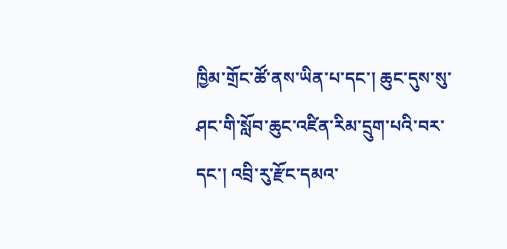ཁྱིམ་གྲོང་ཚོ་ནས་ཡིན་པ་དང་། ཆུང་དུས་སུ་ཤང་གི་སློབ་ཆུང་འཛིན་རིམ་དྲུག་པའི་བར་དང་། འབྲི་རུ་རྫོང་དམའ་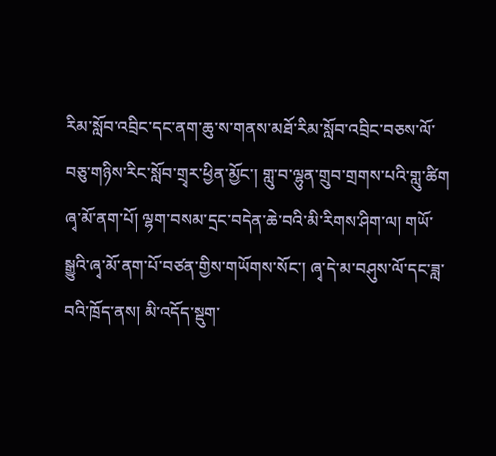རིམ་སློབ་འབྲིང་དང་ནག་ཆུ་ས་གནས་མཐོ་རིམ་སློབ་འབྲིང་བཅས་ལོ་བཅུ་གཉིས་རིང་སློབ་གྲྭར་ཕྱིན་མྱོང་། གླུ་བ་ལྷུན་གྲུབ་གྲགས་པའི་གླུ་ཚིག ཞྭ་མོ་ནག་པོ། ལྷག་བསམ་དྲང་བདེན་ཆེ་བའི་མི་རིགས་ཤིག་ལ། གཡོ་སྒྱུའི་ཞྭ་མོ་ནག་པོ་བཙན་གྱིས་གཡོགས་སོང་། ཞྭ་དེ་མ་བཤུས་ལོ་དང་ཟླ་བའི་ཁྲོད་ནས། མི་འདོད་སྡུག་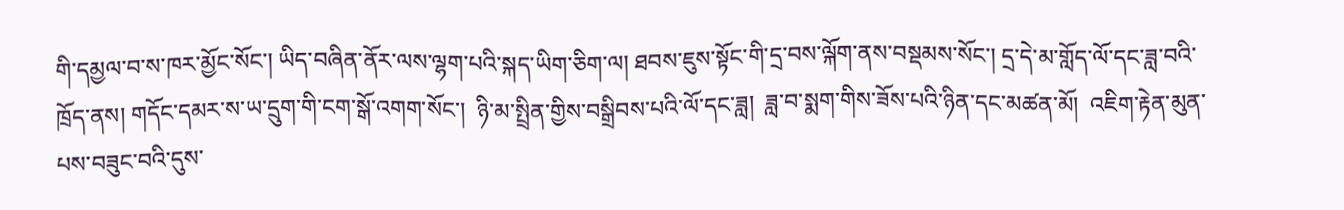གི་དམྱལ་བ་ས་ཁར་མྱོང་སོང་། ཡིད་བཞིན་ནོར་ལས་ལྷག་པའི་སྐད་ཡིག་ཅིག་ལ། ཐབས་ཇུས་སྟོང་གི་དྲ་བས་ལྐོག་ནས་བསྡམས་སོང་། དྲ་དེ་མ་གློད་ལོ་དང་ཟླ་བའི་ཁྲོད་ནས། གདོང་དམར་ས་ཡ་དྲུག་གི་ངག་སྒོ་འགག་སོང་།  ཉི་མ་སྤྲིན་གྱིས་བསྒྲིབས་པའི་ལོ་དང་ཟླ།  ཟླ་བ་སྨག་གིས་ཟོས་པའི་ཉིན་དང་མཚན་མོ།  འཇིག་རྟེན་མུན་པས་བཟུང་བའི་དུས་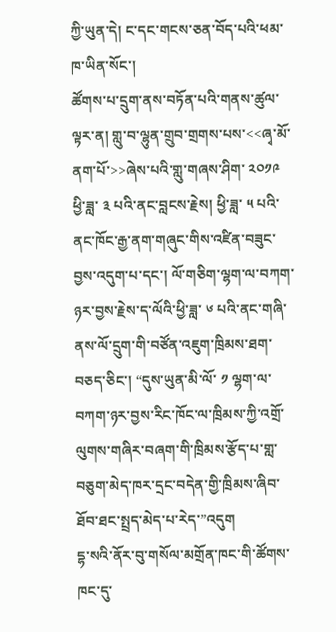ཀྱི་ཡུན་དེ། ང་དང་གངས་ཅན་བོད་པའི་ཕམ་ཁ་ཡིན་སོང་།
ཚོགས་པ་དྲུག་ནས་བཏོན་པའི་གནས་ཚུལ་ལྟར་ན། གླུ་བ་ལྷུན་གྲུབ་གྲགས་པས་<<ཞྭ་མོ་ནག་པོ་>>ཞེས་པའི་གླུ་གཞས་ཤིག་ ༢༠༡༩ ཕྱི་ཟླ་ ༣ པའི་ནང་བླངས་རྗེས། ཕྱི་ཟླ་ ༥ པའི་ནང་ཁོང་རྒྱ་ནག་གཞུང་གིས་འཛིན་བཟུང་བྱས་འདུག་པ་དང་། ལོ་གཅིག་ལྷག་ལ་བཀག་ཉར་བྱས་རྗེས་ད་ལོའི་ཕྱི་ཟླ་ ༦ པའི་ནང་གཞི་ནས་ལོ་དྲུག་གི་བཙོན་འཇུག་ཁྲིམས་ཐག་བཅད་ཅིང་། “དུས་ཡུན་མི་ལོ་ ༡ ལྷག་ལ་བཀག་ཉར་བྱས་རིང་ཁོང་ལ་ཁྲིམས་ཀྱི་འགྲོ་ལུགས་གཞིར་བཞག་གི་ཁྲིམས་རྩོད་པ་གླ་བཅུག་མེད་ཁར་དྲང་བདེན་གྱི་ཁྲིམས་ཞིབ་ཐོབ་ཐང་སྤྲད་མེད་པ་རེད་”འདུག
དྷ་སའི་ནོར་བུ་གསོལ་མགྲོན་ཁང་གི་ཚོགས་ཁང་དུ་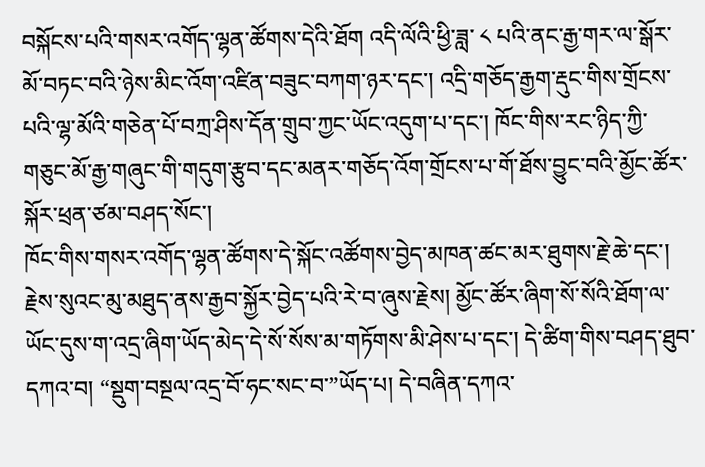བསྐོངས་པའི་གསར་འགོད་ལྷན་ཚོགས་དེའི་ཐོག འདི་ལོའི་ཕྱི་ཟླ་ ༨ པའི་ནང་རྒྱ་གར་ལ་སྒོར་མོ་བཏང་བའི་ཉེས་མིང་འོག་འཛིན་བཟུང་བཀག་ཉར་དང་། འདྲི་གཅོད་རྒྱག་རྡུང་གིས་གྲོངས་པའི་ལྷ་མོའི་གཅེན་པོ་བཀྲ་ཤིས་དོན་གྲུབ་ཀྱང་ཡོང་འདུག་པ་དང་། ཁོང་གིས་རང་ཉིད་ཀྱི་གཅུང་མོ་རྒྱ་གཞུང་གི་གདུག་རྩུབ་དང་མནར་གཅོད་འོག་གྲོངས་པ་གོ་ཐོས་བྱུང་བའི་མྱོང་ཚོར་སྐོར་ཕྲན་ཙམ་བཤད་སོང་།
ཁོང་གིས་གསར་འགོད་ལྷན་ཚོགས་དེ་སྐོང་འཚོགས་བྱེད་མཁན་ཚང་མར་ཐུགས་རྗེ་ཆེ་དང་། རྗེས་སུའང་མུ་མཐུད་ནས་རྒྱབ་སྐྱོར་བྱེད་པའི་རེ་བ་ཞུས་རྗེས། མྱོང་ཚོར་ཞིག་སོ་སོའི་ཐོག་ལ་ཡོང་དུས་ག་འདྲ་ཞིག་ཡོད་མེད་དེ་སོ་སོས་མ་གཏོགས་མི་ཤེས་པ་དང་། དེ་ཚིག་གིས་བཤད་ཐུབ་དཀའ་བ། “སྡུག་བསྔལ་འདྲ་བོ་ཧང་སང་བ་”ཡོད་པ། དེ་བཞིན་དཀའ་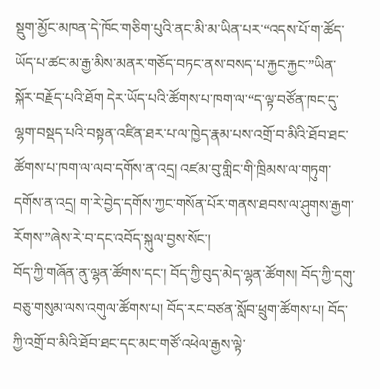སྡུག་མྱོང་མཁན་དེ་ཁོང་གཅིག་པུའི་ནང་མི་མ་ཡིན་པར་“འདས་པོ་ག་ཚོད་ཡོད་པ་ཚང་མ་རྒྱ་མིས་མནར་གཅོད་བཏང་ནས་བསད་པ་རྐྱང་རྐྱང་”ཡིན་སྐོར་བརྗོད་པའི་ཐོག དེར་ཡོད་པའི་ཚོགས་པ་ཁག་ལ་“ད་ལྟ་བཙོན་ཁང་དུ་ལྷག་བསྡད་པའི་བསྟན་འཛིན་ཐར་པ་ལ་ཁྱེད་རྣམ་པས་འགྲོ་བ་མིའི་ཐོབ་ཐང་ཚོགས་པ་ཁག་ལ་ལབ་དགོས་ན་འདྲ། འཛམ་བུ་གླིང་གི་ཁྲིམས་ལ་གཏུག་དགོས་ན་འདྲ། ག་རེ་བྱེད་དགོས་ཀྱང་གསོན་པོར་གནས་ཐབས་ལ་ཤུགས་རྒྱག་རོགས་”ཞེས་རེ་བ་དང་འབོད་སྐུལ་བྱས་སོང་།
བོད་ཀྱི་གཞོན་ནུ་ལྷན་ཚོགས་དང་། བོད་ཀྱི་བུད་མེད་ལྷན་ཚོགས། བོད་ཀྱི་དགུ་བཅུ་གསུམ་ལས་འགུལ་ཚོགས་པ། བོད་རང་བཙན་སློབ་ཕྲུག་ཚོགས་པ། བོད་ཀྱི་འགྲོ་བ་མིའི་ཐོབ་ཐང་དང་མང་གཙོ་འཕེལ་རྒྱས་ལྟེ་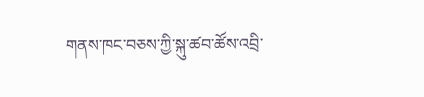གནས་ཁང་བཅས་ཀྱི་སྐུ་ཚབ་ཚོས་འབྲི་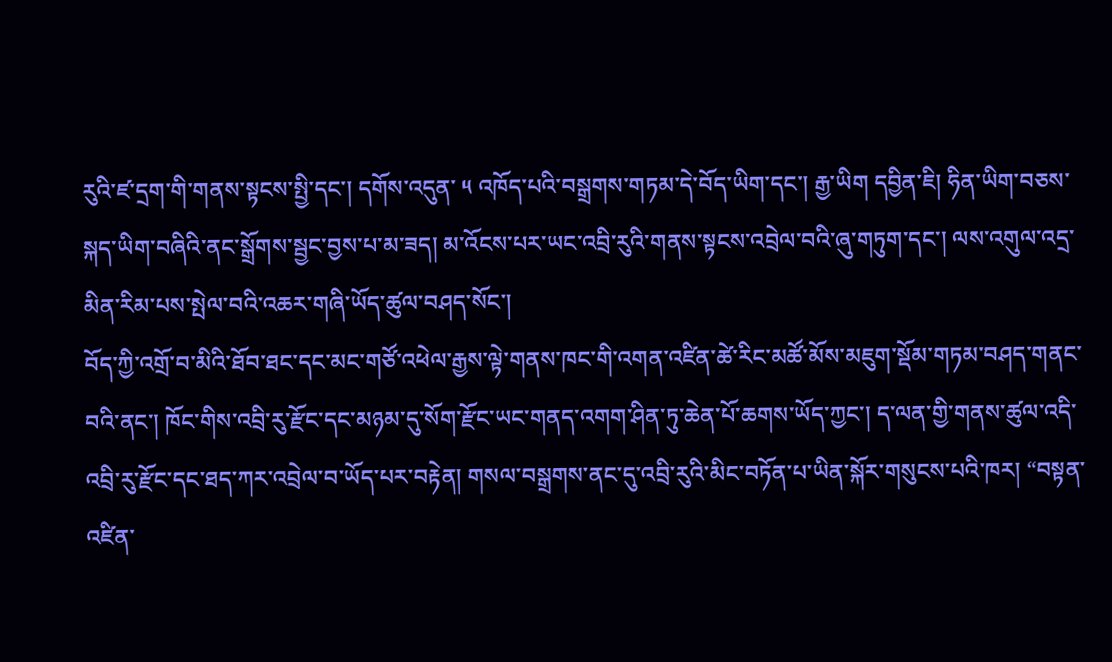རུའི་ཛ་དྲག་གི་གནས་སྟངས་སྤྱི་དང་། དགོས་འདུན་ ༥ འཁོད་པའི་བསྒྲགས་གཏམ་དེ་བོད་ཡིག་དང་། རྒྱ་ཡིག དབྱིན་ཇི། ཧིན་ཡིག་བཅས་སྐད་ཡིག་བཞིའི་ནང་སྒྲོགས་སྦྱང་བྱས་པ་མ་ཟད། མ་འོངས་པར་ཡང་འབྲི་རུའི་གནས་སྟངས་འབྲེལ་བའི་ཞུ་གཏུག་དང་། ལས་འགུལ་འདྲ་མིན་རིམ་པས་སྤེལ་བའི་འཆར་གཞི་ཡོད་ཚུལ་བཤད་སོང་།
བོད་ཀྱི་འགྲོ་བ་མིའི་ཐོབ་ཐང་དང་མང་གཙོ་འཕེལ་རྒྱས་ལྟེ་གནས་ཁང་གི་འགན་འཛིན་ཚེ་རིང་མཚོ་མོས་མཇུག་སྡོམ་གཏམ་བཤད་གནང་བའི་ནང་། ཁོང་གིས་འབྲི་རུ་རྫོང་དང་མཉམ་དུ་སོག་རྫོང་ཡང་གནད་འགག་ཤིན་ཏུ་ཆེན་པོ་ཆགས་ཡོད་ཀྱང་། ད་ལན་གྱི་གནས་ཚུལ་འདི་འབྲི་རུ་རྫོང་དང་ཐད་ཀར་འབྲེལ་བ་ཡོད་པར་བརྟེན། གསལ་བསྒྲགས་ནང་དུ་འབྲི་རུའི་མིང་བཏོན་པ་ཡིན་སྐོར་གསུངས་པའི་ཁར། “བསྟན་འཛིན་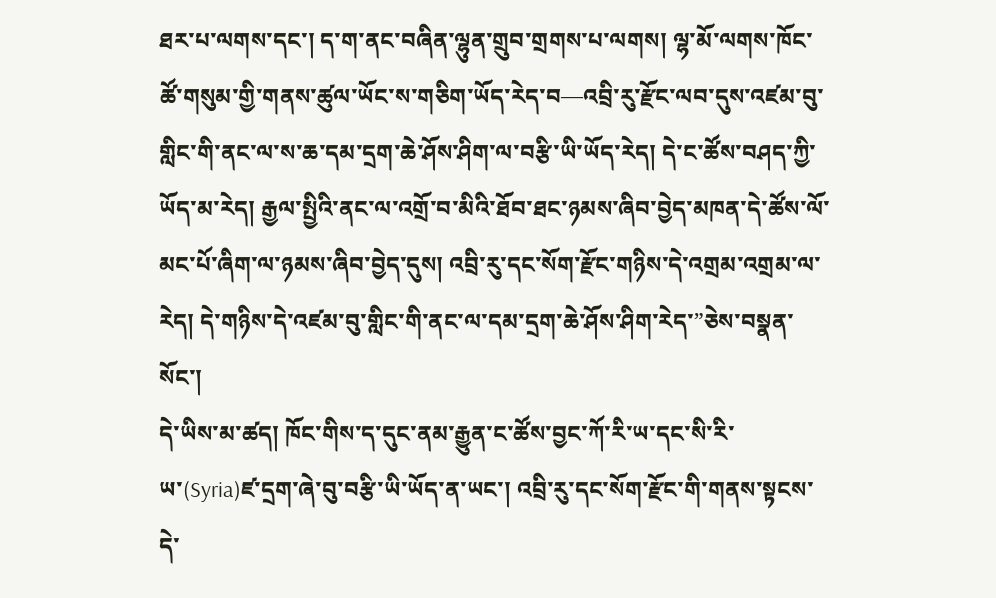ཐར་པ་ལགས་དང་། ད་ག་ནང་བཞིན་ལྷུན་གྲུབ་གྲགས་པ་ལགས། ལྷ་མོ་ལགས་ཁོང་ཚོ་གསུམ་གྱི་གནས་ཚུལ་ཡོང་ས་གཅིག་ཡོད་རེད་བ—འབྲི་རུ་རྫོང་ལབ་དུས་འཛམ་བུ་གླིང་གི་ནང་ལ་ས་ཆ་དམ་དྲག་ཆེ་ཤོས་ཤིག་ལ་བརྩི་ཡི་ཡོད་རེད། དེ་ང་ཚོས་བཤད་ཀྱི་ཡོད་མ་རེད། རྒྱལ་སྤྱིའི་ནང་ལ་འགྲོ་བ་མིའི་ཐོབ་ཐང་ཉམས་ཞིབ་བྱེད་མཁན་དེ་ཚོས་ལོ་མང་པོ་ཞིག་ལ་ཉམས་ཞིབ་བྱེད་དུས། འབྲི་རུ་དང་སོག་རྫོང་གཉིས་དེ་འགྲམ་འགྲམ་ལ་རེད། དེ་གཉིས་དེ་འཛམ་བུ་གླིང་གི་ནང་ལ་དམ་དྲག་ཆེ་ཤོས་ཤིག་རེད་”ཅེས་བསྣན་སོང་།
དེ་ཡིས་མ་ཚད། ཁོང་གིས་ད་དུང་ནམ་རྒྱུན་ང་ཚོས་བྱང་ཀོ་རི་ཡ་དང་སི་རི་ཡ་(Syria)ཛ་དྲག་ཞེ་བུ་བརྩི་ཡི་ཡོད་ན་ཡང་། འབྲི་རུ་དང་སོག་རྫོང་གི་གནས་སྟངས་དེ་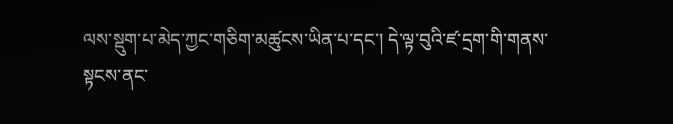ལས་སྡུག་པ་མེད་ཀྱང་གཅིག་མཚུངས་ཡིན་པ་དང་། དེ་ལྟ་བུའི་ཛ་དྲག་གི་གནས་སྟངས་ནང་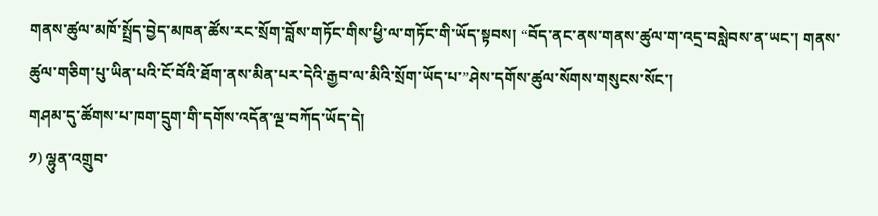གནས་ཚུལ་མཁོ་སྤྲོད་བྱེད་མཁན་ཚོས་རང་སྲོག་བློས་གཏོང་གིས་ཕྱི་ལ་གཏོང་གི་ཡོད་སྟབས། “བོད་ནང་ནས་གནས་ཚུལ་ག་འདྲ་བསླེབས་ན་ཡང་། གནས་ཚུལ་གཅིག་པུ་ཡིན་པའི་ངོ་བོའི་ཐོག་ནས་མིན་པར་དེའི་རྒྱབ་ལ་མིའི་སྲོག་ཡོད་པ་”ཤེས་དགོས་ཚུལ་སོགས་གསུངས་སོང་།
གཤམ་དུ་ཚོགས་པ་ཁག་དྲུག་གི་དགོས་འདོན་ལྔ་བཀོད་ཡོད་དེ།
༡) ལྷུན་འགྲུབ་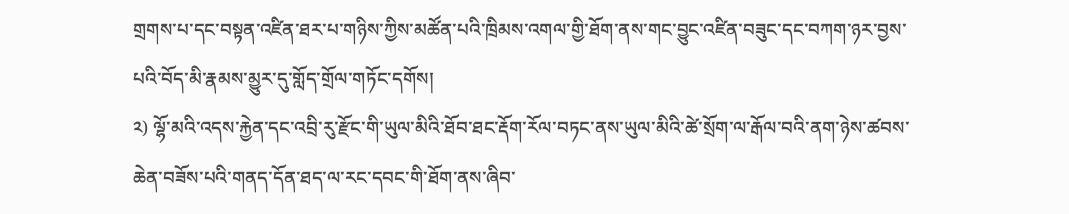གྲགས་པ་དང་བསྟན་འཛིན་ཐར་པ་གཉིས་ཀྱིས་མཚོན་པའི་ཁྲིམས་འགལ་གྱི་ཐོག་ནས་གང་བྱུང་འཛིན་བཟུང་དང་བཀག་ཉར་བྱས་པའི་བོད་མི་རྣམས་མྱུར་དུ་གློད་གྲོལ་གཏོང་དགོས།
༢) ལྷོ་མའི་འདས་རྐྱེན་དང་འབྲི་རུ་རྫོང་གི་ཡུལ་མིའི་ཐོབ་ཐང་རྡོག་རོལ་བཏང་ནས་ཡུལ་མིའི་ཚེ་སྲོག་ལ་རྒོལ་བའི་ནག་ཉེས་ཚབས་ཆེན་བཟོས་པའི་གནད་དོན་ཐད་ལ་རང་དབང་གི་ཐོག་ནས་ཞིབ་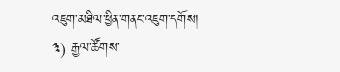འཇུག་མཐིལ་ཕྱིན་གནང་འཇུག་དགོས།
༣) རྒྱལ་ཚོགས་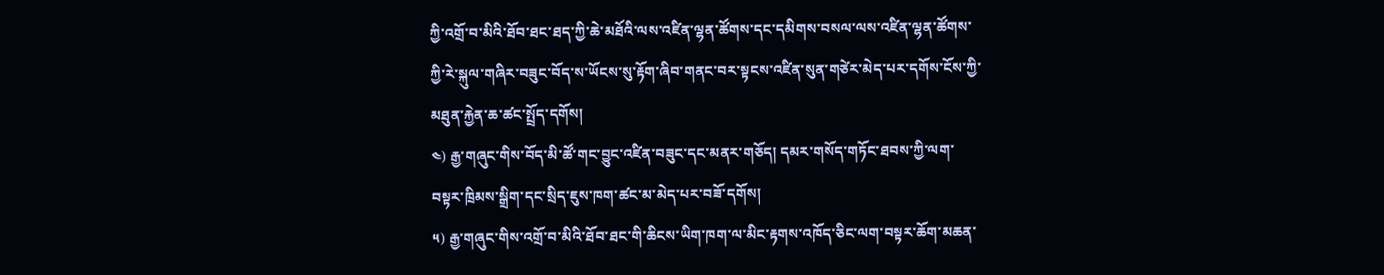ཀྱི་འགྲོ་བ་མིའི་ཐོབ་ཐང་ཐད་ཀྱི་ཆེ་མཐོའི་ལས་འཛིན་ལྷན་ཚོགས་དང་དམིགས་བསལ་ལས་འཛིན་ལྷན་ཚོགས་ཀྱི་རེ་སྐུལ་གཞིར་བཟུང་བོད་ས་ཡོངས་སུ་རྟོག་ཞིབ་གནང་བར་སྟངས་འཛིན་སུན་གཙེར་མེད་པར་དགོས་ངོས་ཀྱི་མཐུན་རྐྱེན་ཆ་ཚང་སྤྲོད་དགོས།
༤) རྒྱ་གཞུང་གིས་བོད་མི་ཚོ་གང་བྱུང་འཛིན་བཟུང་དང་མནར་གཅོད། དམར་གསོད་གཏོང་ཐབས་ཀྱི་ལག་བསྟར་ཁྲིམས་སྒྲིག་དང་སྲིད་ཇུས་ཁག་ཚང་མ་མེད་པར་བཟོ་དགོས།
༥) རྒྱ་གཞུང་གིས་འགྲོ་བ་མིའི་ཐོབ་ཐང་གི་ཆིངས་ཡིག་ཁག་ལ་མིང་རྟགས་འཁོད་ཅིང་ལག་བསྟར་ཆོག་མཆན་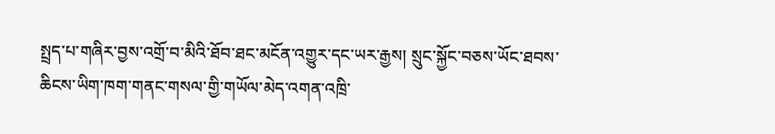སྤྲད་པ་གཞིར་བྱས་འགྲོ་བ་མིའི་ཐོབ་ཐང་མངོན་འགྱུར་དང་ཡར་རྒྱས། སྲུང་སྐྱོང་བཅས་ཡོང་ཐབས་ཆིངས་ཡིག་ཁག་གནང་གསལ་གྱི་གཡོལ་མེད་འགན་འཁྲི་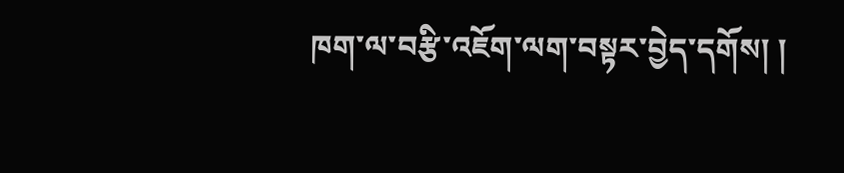ཁག་ལ་བརྩི་འཇོག་ལག་བསྟར་བྱེད་དགོས། །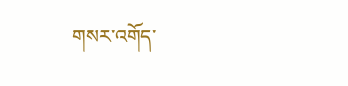གསར་འགོད་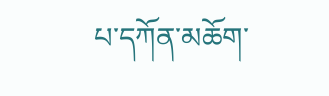པ་དཀོན་མཆོག་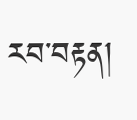རབ་བརྟན།